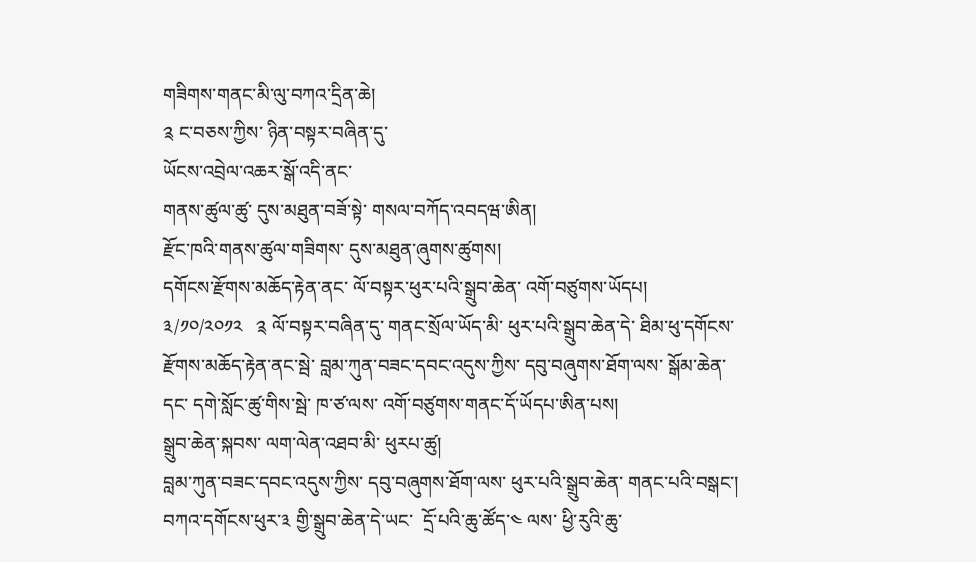གཟིགས་གནང་མི་ལུ་བཀའ་དྲིན་ཆེ།
༉ ང་བཅས་ཀྱིས་ ཉིན་བསྟར་བཞིན་དུ་
ཡོངས་འབྲེལ་འཆར་སྒོ་འདི་ནང་
གནས་ཚུལ་ཚུ་ དུས་མཐུན་བཟོ་སྟེ་ གསལ་བཀོད་འབདཝ་ཨིན།
རྫོང་ཁའི་གནས་ཚུལ་གཟིགས་ དུས་མཐུན་ཞུགས་ཚུགས།
དགོངས་རྫོགས་མཆོད་རྟེན་ནང་ ལོ་བསྟཪ་ཕུར་པའི་སྒྲུབ་ཆེན་ འགོ་བཙུགས་ཡོདཔ།
༣/༡༠/༢༠༡༢   ༉ ལོ་བསྟར་བཞིན་དུ་ གནང་སྲོལ་ཡོད་མི་ ཕུར་པའི་སྒྲུབ་ཆེན་དེ་ ཐིམ་ཕུ་དགོངས་རྫོགས་མཆོད་རྟེན་ནང་སྦེ་ བླམ་ཀུན་བཟང་དབང་འདུས་ཀྱིས་ དབུ་བཞུགས་ཐོག་ལས་ སྒོམ་ཆེན་དང་ དགེ་སློང་ཚུ་གིས་སྦེ་ ཁ་ཙ་ལས་ འགོ་བཙུགས་གནང་དོ་ཡོདཔ་ཨིན་པས།
སྒྲུབ་ཆེན་སྐབས་ ལག་ལེན་འཐབ་མི་ ཕུརཔ་ཚུ།
བླམ་ཀུན་བཟང་དབང་འདུས་ཀྱིས་ དབུ་བཞུགས་ཐོག་ལས་ ཕུར་པའི་སྒྲུབ་ཆེན་ གནང་པའི་བསྒང་།
བཀའ་དགོངས་ཕུར་༣ གྱི་སྒྲུབ་ཆེན་དེ་ཡང་  དྲོ་པའི་ཆུ་ཚོད་༤ ལས་ ཕྱི་རུའི་ཆུ་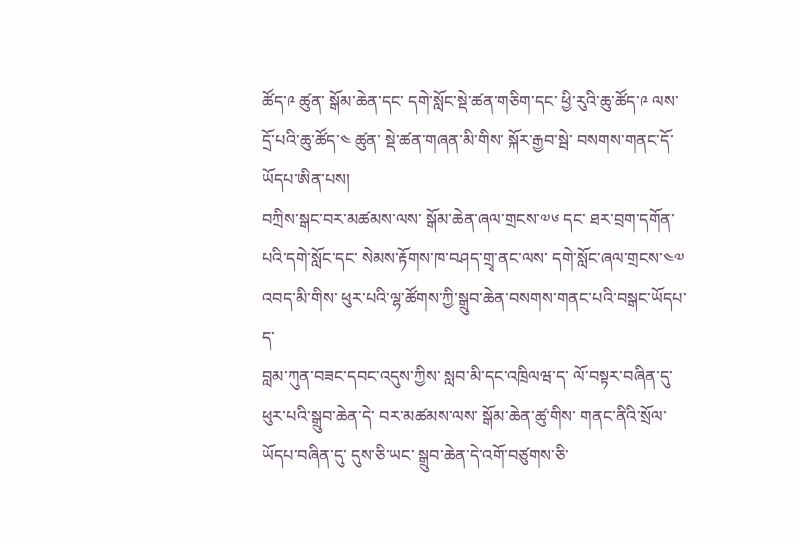ཚོད་༩ ཚུན་ སྒོམ་ཆེན་དང་ དགེ་སློང་སྡེ་ཚན་གཅིག་དང་ ཕྱི་རུའི་ཆུ་ཚོད་༩ ལས་ དྲོ་པའི་ཆུ་ཚོད་༤ ཚུན་ སྡེ་ཚན་གཞན་མི་གིས་ སྐོར་རྒྱབ་སྦེ་ བསགས་གནང་དོ་ཡོདཔ་ཨིན་པས།
བཀྲིས་སྒང་བར་མཚམས་ལས་ སྒོམ་ཆེན་ཞལ་གྲངས་༧༦ དང་ ཐར་བྲག་དགོན་པའི་དགེ་སློང་དང་ སེམས་རྟོགས་ཁ་བཤད་གྲྭ་ནང་ལས་ དགེ་སློང་ཞལ་གྲངས་༤༧ འབད་མི་གིས་ ཕུར་པའི་ལྷ་ཚོགས་ཀྱི་སྒྲུབ་ཆེན་བསགས་གནང་པའི་བསྒང་ཡོདཔ་ད་
བླམ་ཀུན་བཟང་དབང་འདུས་ཀྱིས་ སླབ་མི་དང་འཁྲིལཝ་ད་ ལོ་བསྟར་བཞིན་དུ་ ཕུར་པའི་སྒྲུབ་ཆེན་དེ་ བར་མཚམས་ལས་ སྒོམ་ཆེན་ཚུ་གིས་ གནང་ནིའི་སྲོལ་ཡོདཔ་བཞིན་དུ་ དུས་ཅི་ཡང་ སྒྲུབ་ཆེན་དེ་འགོ་བཙུགས་ཅི་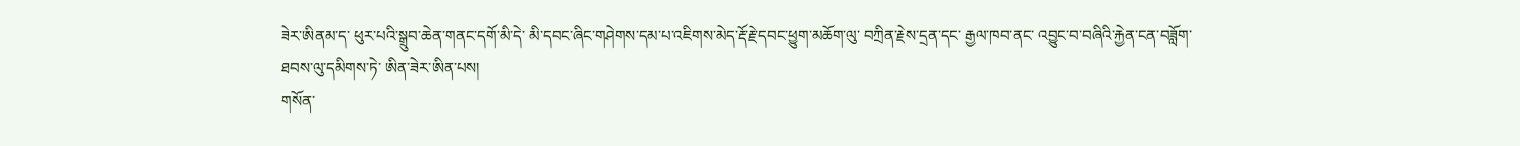ཟེར་ཨིནམ་ད་ ཕུར་པའི་སྒྲུབ་ཆེན་གནང་དགོ་མི་དེ་ མི་དབང་ཞིང་གཤེགས་དམ་པ་འཇིགས་མེད་རྡོ་རྗེ་དབང་ཕྱུག་མཆོག་ལུ་ བཀྲིན་རྗེས་དྲན་དང་ རྒྱལ་ཁབ་ནང་ འབྱུང་བ་བཞིའི་རྐྱེན་ངན་བཟློག་ཐབས་ལུ་དམིགས་ཏེ་ ཨིན་ཟེར་ཨིན་པས།
གསོན་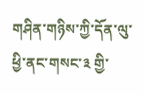གཤིན་གཉིས་ཀྱི་དོན་ལུ་ ཕྱི་ནང་གསང་༣ གྱི་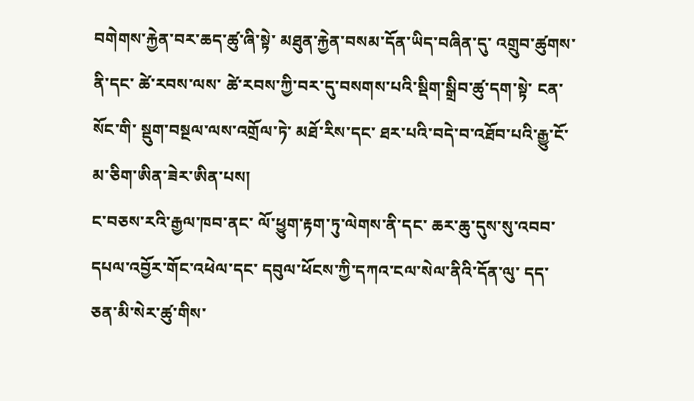བགེགས་རྐྱེན་བར་ཆད་ཚུ་ཞི་སྟེ་ མཐུན་རྐྱེན་བསམ་དོན་ཡིད་བཞིན་དུ་ འགྲུབ་ཚུགས་ནི་དང་ ཚེ་རབས་ལས་ ཚེ་རབས་ཀྱི་བར་དུ་བསགས་པའི་སྡིག་སྒྲིབ་ཚུ་དག་སྟེ་ ངན་སོང་གི་ སྡུག་བསྔལ་ལས་འགྲོལ་ཏེ་ མཐོ་རིས་དང་ ཐར་པའི་བདེ་བ་འཐོབ་པའི་རྒྱུ་ངོ་མ་ཅིག་ཨིན་ཟེར་ཨིན་པས།
ང་བཅས་རའི་རྒྱལ་ཁབ་ནང་ ལོ་ཕྱུག་རྟག་ཏུ་ལེགས་ནི་དང་ ཆར་ཆུ་དུས་སུ་འབབ་ དཔལ་འབྱོར་གོང་འཕེལ་དང་ དབུལ་ཕོངས་ཀྱི་དཀའ་ངལ་སེལ་ནིའི་དོན་ལུ་ དད་ཅན་མི་སེར་ཚུ་གིས་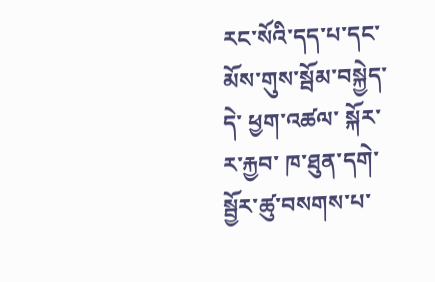རང་སོའི་དད་པ་དང་ མོས་གུས་སྦོམ་བསྐྱེད་དེ་ ཕྱག་འཚལ་ སྐོར་ར་རྐྱབ་ ཁ་ཐུན་དགེ་སྦྱོར་ཚུ་བསགས་པ་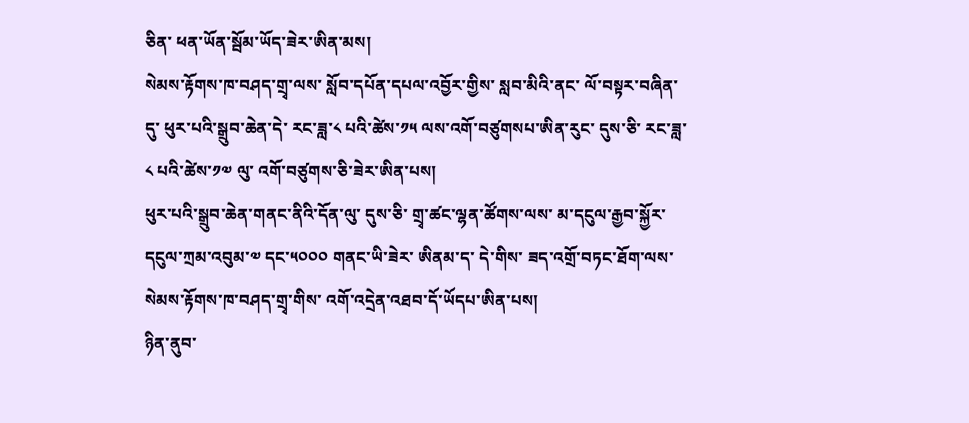ཅིན་ ཕན་ཡོན་སྦོམ་ཡོད་ཟེར་ཨིན་མས།
སེམས་རྟོགས་ཁ་བཤད་གྲྭ་ལས་ སློབ་དཔོན་དཔལ་འབྱོར་གྱིས་ སླབ་མིའི་ནང་ ལོ་བསྟར་བཞིན་དུ་ ཕུར་པའི་སྒྲུབ་ཆེན་དེ་ རང་ཟླ་༨ པའི་ཚེས་༡༥ ལས་འགོ་བཙུགསཔ་ཨིན་རུང་ དུས་ཅི་ རང་ཟླ་༨ པའི་ཚེས་༡༧ ལུ་ འགོ་བཙུགས་ཅི་ཟེར་ཨིན་པས།
ཕུར་པའི་སྒྲུབ་ཆེན་གནང་ནིའི་དོན་ལུ་ དུས་ཅི་ གྲྭ་ཚང་ལྷན་ཚོགས་ལས་ མ་དངུལ་རྒྱབ་སྐྱོར་ དངུལ་ཀྲམ་འབུམ་༧ དང་༥༠༠༠ གནང་ཡི་ཟེར་ ཨིནམ་ད་ དེ་གིས་ ཟད་འགྲོ་བཏང་ཐོག་ལས་ སེམས་རྟོགས་ཁ་བཤད་གྲྭ་གིས་ འགོ་འདྲེན་འཐབ་དོ་ཡོདཔ་ཨིན་པས།
ཉིན་ནུབ་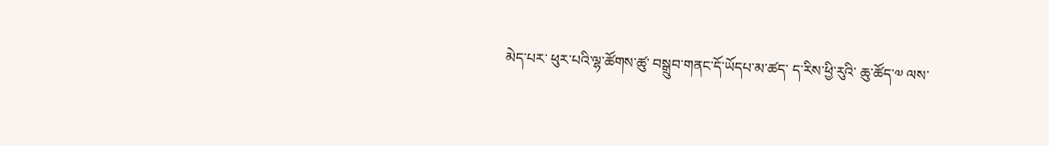མེད་པར་ ཕུར་པའི་ལྷ་ཚོགས་ཚུ་ བསྒྲུབ་གནང་དོ་ཡོདཔ་མ་ཚད་ ད་རིས་ཕྱི་རུའི་ ཆུ་ཚོད་༧ ལས་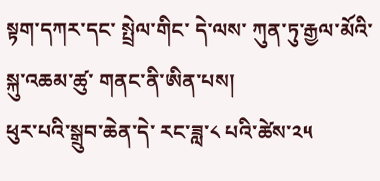སྟག་དཀར་དང་ སྤྲེལ་གིང་ དེ་ལས་ ཀུན་ཏུ་རྒྱལ་མོའི་སྐུ་འཆམ་ཚུ་ གནང་ནི་ཨིན་པས།
ཕུར་པའི་སྒྲུབ་ཆེན་དེ་ རང་ཟླ་༨ པའི་ཚེས་༢༥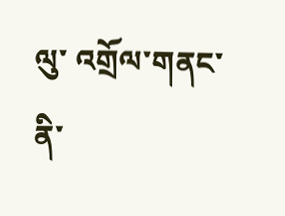ལུ་ འགྲོལ་གནང་ནི་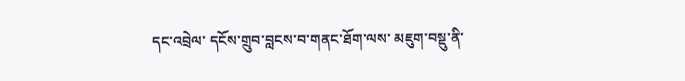དང་འབྲེལ་ དངོས་གྲུབ་བླངས་བ་གནང་ཐོག་ལས་ མཇུག་བསྡུ་ནི་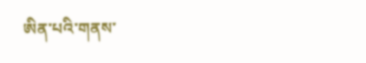ཨིན་པའི་གནས་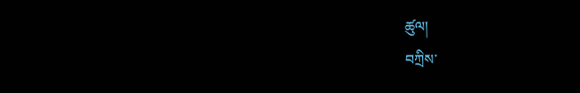ཚུལ།
བཀྲིས་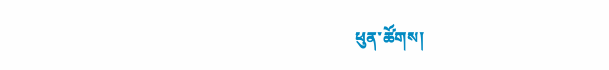ཕུན་ཚོགས།